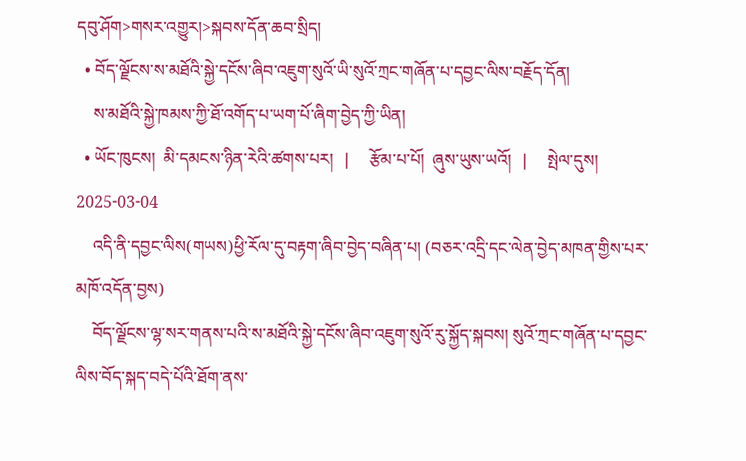དབུ་ཤོག>གསར་འགྱུར།>སྐབས་དོན་ཆབ་སྲིད།
  • བོད་ལྗོངས་ས་མཐོའི་སྐྱེ་དངོས་ཞིབ་འཇུག་སུའོ་ཡི་སུའོ་ཀྲང་གཞོན་པ་དབྱང་ལིས་བརྗོད་དོན།
    ས་མཐོའི་སྐྱེ་ཁམས་ཀྱི་ཐོ་འགོད་པ་ཡག་པོ་ཞིག་བྱེད་ཀྱི་ཡིན།
  • ཡོང་ཁུངས།  མི་དམངས་ཉིན་རེའི་ཚགས་པར།   |     རྩོམ་པ་པོ།  ཞུས་ཡུས་ཡའོ།   |     སྤེལ་དུས།  2025-03-04
    འདི་ནི་དབྱང་ལིས(གཡས)ཕྱི་རོལ་དུ་བརྟག་ཞིབ་བྱེད་བཞིན་པ། (བཅར་འདྲི་དང་ལེན་བྱེད་མཁན་གྱིས་པར་མཁོ་འདོན་བྱས)
    བོད་ལྗོངས་ལྷ་སར་གནས་པའི་ས་མཐོའི་སྐྱེ་དངོས་ཞིབ་འཇུག་སུའོ་རུ་སྐྱོད་སྐབས། སུའོ་ཀྲང་གཞོན་པ་དབྱང་ལིས་བོད་སྐད་བདེ་པོའི་ཐོག་ནས་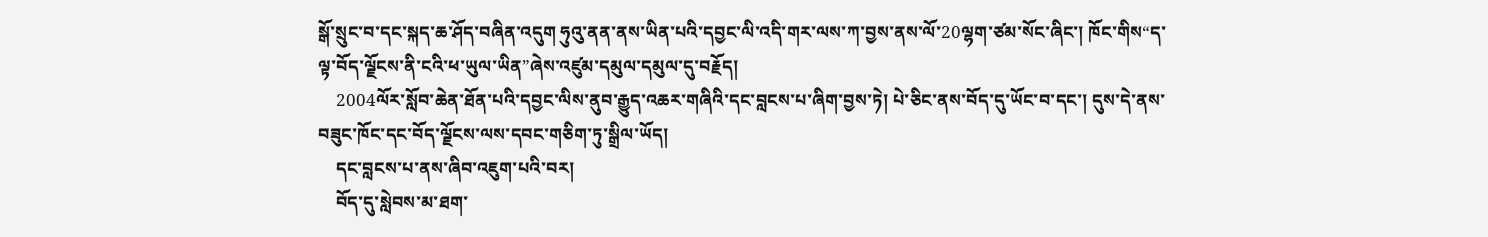སྒོ་སྲུང་བ་དང་སྐད་ཆ་ཤོད་བཞིན་འདུག ཧུའུ་ནན་ནས་ཡིན་པའི་དབྱང་ལི་འདི་གར་ལས་ཀ་བྱས་ནས་ལོ་20ལྷག་ཙམ་སོང་ཞིང་། ཁོང་གིས“ད་ལྟ་བོད་ལྗོངས་ནི་ངའི་ཕ་ཡུལ་ཡིན”ཞེས་འཛུམ་དམུལ་དམུལ་དུ་བརྗོད།
    2004ལོར་སློབ་ཆེན་ཐོན་པའི་དབྱང་ལིས་ནུབ་རྒྱུད་འཆར་གཞིའི་དང་བླངས་པ་ཞིག་བྱས་ཏེ། པེ་ཅིང་ནས་བོད་དུ་ཡོང་བ་དང་། དུས་དེ་ནས་བཟུང་ཁོང་དང་བོད་ལྗོངས་ལས་དབང་གཅིག་ཏུ་སྒྲིལ་ཡོད།
    དང་བླངས་པ་ནས་ཞིབ་འཇུག་པའི་བར།
    བོད་དུ་སླེབས་མ་ཐག་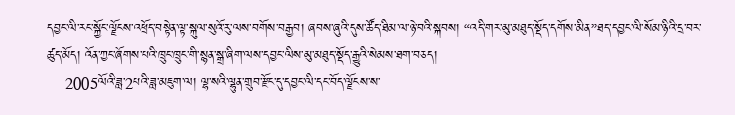དབྱང་ལི་རང་སྐྱོང་ལྗོངས་འཕྲོད་བསྟེན་ལྟ་སྐུལ་སུའོ་རུ་ལས་བགོས་བརྒྱབ། ཞབས་ཞུའི་དུས་ཚོད་ཐིམ་ལ་ཉེ་བའི་སྐབས། “འདི་གར་མུ་མཐུད་སྡོད་དགོས་མིན”ཐད་དབྱང་ལི་སོམ་ཉིའི་དྲ་བར་ཚུད་མོད། འོན་ཀྱང་ཞོགས་པའི་ཁྲུང་ཁྲུང་གི་སྙན་སྒྲ་ཞིག་ལས་དབྱང་ལིས་མུ་མཐུད་སྡོད་རྒྱུའི་སེམས་ཐག་བཅད།
    2005ལོའི་ཟླ་2པའི་ཟླ་མཇུག་ལ། ལྷ་སའི་ལྷུན་གྲུབ་རྫོང་དུ་དབྱང་ལི་དང་བོད་ལྗོངས་ས་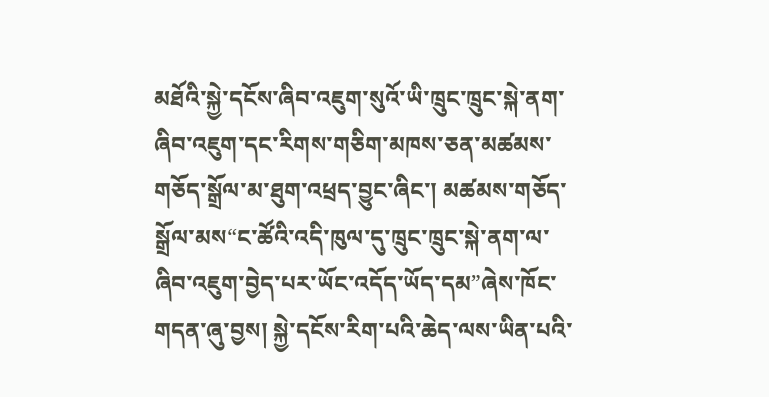མཐོའི་སྐྱེ་དངོས་ཞིབ་འཇུག་སུའོ་ཡི་ཁྲུང་ཁྲུང་སྐེ་ནག་ཞིབ་འཇུག་དང་རིགས་གཅིག་མཁས་ཅན་མཚམས་གཅོད་སྒྲོལ་མ་ཐུག་འཕྲད་བྱུང་ཞིང་། མཚམས་གཅོད་སྒྲོལ་མས“ང་ཚོའི་འདི་ཁུལ་དུ་ཁྲུང་ཁྲུང་སྐེ་ནག་ལ་ཞིབ་འཇུག་བྱེད་པར་ཡོང་འདོད་ཡོད་དམ”ཞེས་ཁོང་གདན་ཞུ་བྱས། སྐྱེ་དངོས་རིག་པའི་ཆེད་ལས་ཡིན་པའི་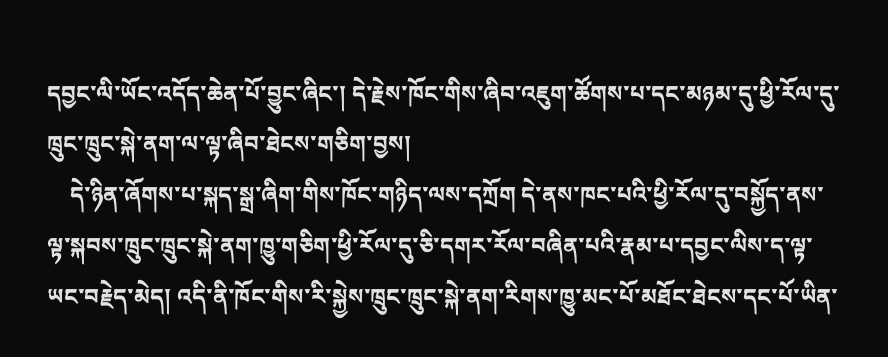དབྱང་ལི་ཡོང་འདོད་ཆེན་པོ་བྱུང་ཞིང་། དེ་རྗེས་ཁོང་གིས་ཞིབ་འཇུག་ཚོགས་པ་དང་མཉམ་དུ་ཕྱི་རོལ་དུ་ཁྲུང་ཁྲུང་སྐེ་ནག་ལ་ལྟ་ཞིབ་ཐེངས་གཅིག་བྱས།
    དེ་ཉིན་ཞོགས་པ་སྐད་སྒྲ་ཞིག་གིས་ཁོང་གཉིད་ལས་དཀྲོག དེ་ནས་ཁང་པའི་ཕྱི་རོལ་དུ་བསྐྱོད་ནས་ལྟ་སྐབས་ཁྲུང་ཁྲུང་སྐེ་ནག་ཁྱུ་གཅིག་ཕྱི་རོལ་དུ་ཅི་དགར་རོལ་བཞིན་པའི་རྣམ་པ་དབྱང་ལིས་ད་ལྟ་ཡང་བརྗེད་མེད། འདི་ནི་ཁོང་གིས་རི་སྐྱེས་ཁྲུང་ཁྲུང་སྐེ་ནག་རིགས་ཁྱུ་མང་པོ་མཐོང་ཐེངས་དང་པོ་ཡིན་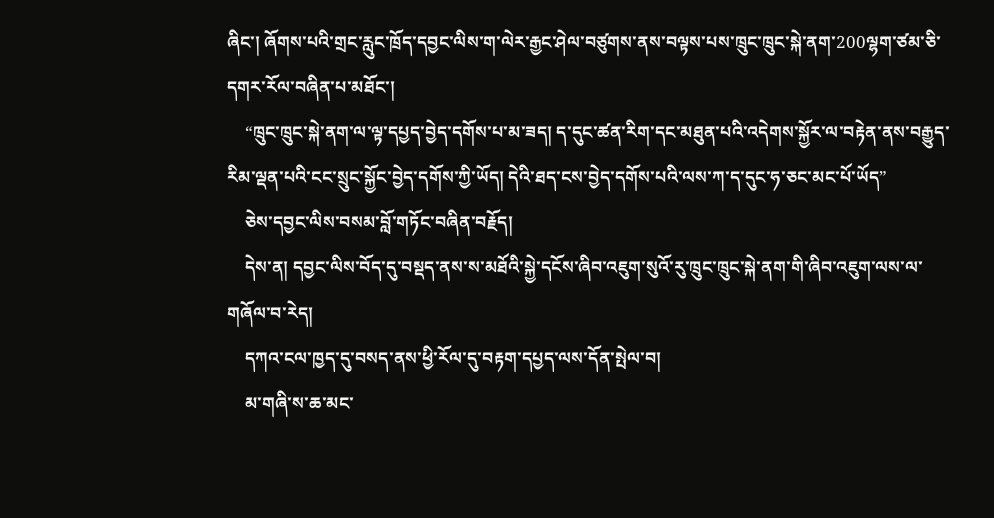ཞིང་། ཞོགས་པའི་གྲང་རླུང་ཁྲོད་དབྱང་ལིས་ག་ལེར་རྒྱང་ཤེལ་བཙུགས་ནས་བལྟས་པས་ཁྲུང་ཁྲུང་སྐེ་ནག་200ལྷག་ཙམ་ཅི་དགར་རོལ་བཞིན་པ་མཐོང་།
    “ཁྲུང་ཁྲུང་སྐེ་ནག་ལ་ལྟ་དཔྱད་བྱེད་དགོས་པ་མ་ཟད། ད་དུང་ཚན་རིག་དང་མཐུན་པའི་འདེགས་སྐྱོར་ལ་བརྟེན་ནས་བརྒྱུད་རིམ་ལྡན་པའི་ངང་སྲུང་སྐྱོང་བྱེད་དགོས་ཀྱི་ཡོད། དེའི་ཐད་ངས་བྱེད་དགོས་པའི་ལས་ཀ་ད་དུང་ཧ་ཅང་མང་པོ་ཡོད”
    ཅེས་དབྱང་ལིས་བསམ་བློ་གཏོང་བཞིན་བརྗོད།
    དེས་ན། དབྱང་ལིས་བོད་དུ་བསྡད་ནས་ས་མཐོའི་སྐྱེ་དངོས་ཞིབ་འཇུག་སུའོ་རུ་ཁྲུང་ཁྲུང་སྐེ་ནག་གི་ཞིབ་འཇུག་ལས་ལ་གཞོལ་བ་རེད།
    དཀའ་ངལ་ཁྱད་དུ་བསད་ནས་ཕྱི་རོལ་དུ་བརྟག་དཔྱད་ལས་དོན་སྤེལ་བ།
    མ་གཞི་ས་ཆ་མང་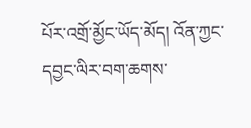པོར་འགྲོ་མྱོང་ཡོད་མོད། འོན་ཀྱང་དབྱང་ལིར་བག་ཆགས་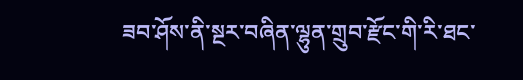ཟབ་ཤོས་ནི་སྔར་བཞིན་ལྷུན་གྲུབ་རྫོང་གི་རི་ཐང་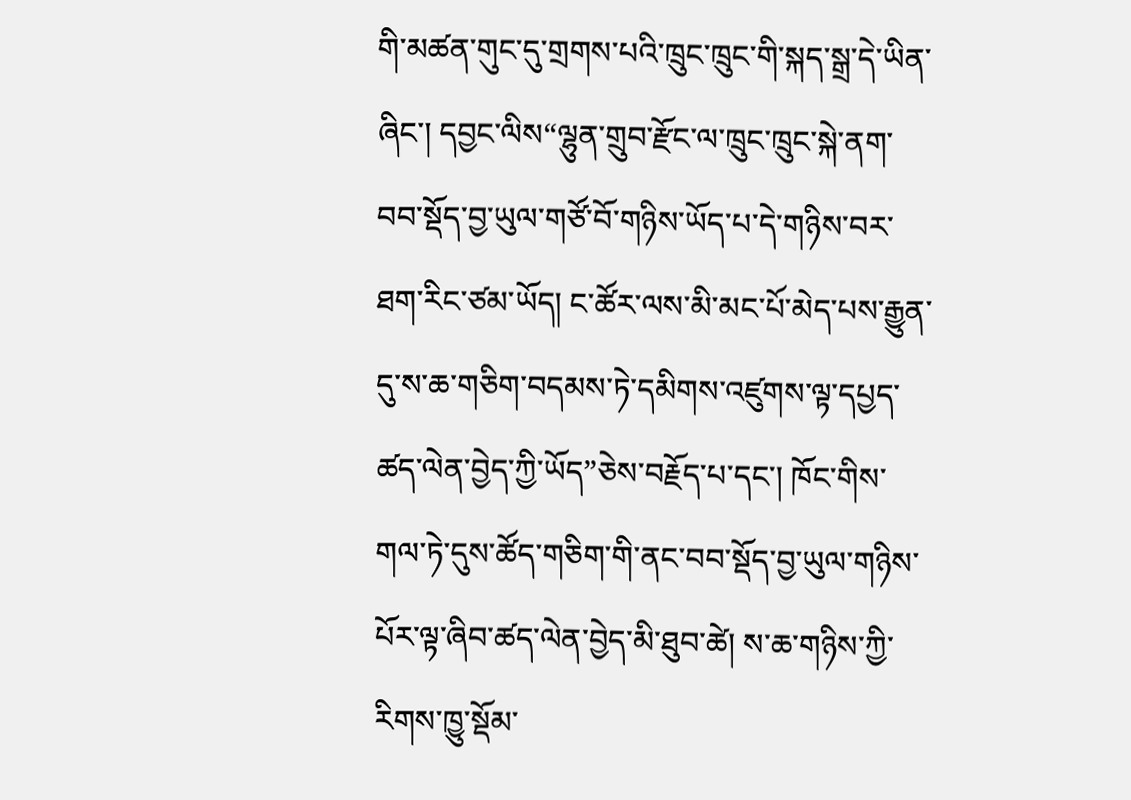གི་མཚན་གུང་དུ་གྲགས་པའི་ཁྲུང་ཁྲུང་གི་སྐད་སྒྲ་དེ་ཡིན་ཞིང་། དབྱང་ལིས“ལྷུན་གྲུབ་རྫོང་ལ་ཁྲུང་ཁྲུང་སྐེ་ནག་བབ་སྡོད་བྱ་ཡུལ་གཙོ་བོ་གཉིས་ཡོད་པ་དེ་གཉིས་བར་ཐག་རིང་ཙམ་ཡོད། ང་ཚོར་ལས་མི་མང་པོ་མེད་པས་རྒྱུན་དུ་ས་ཆ་གཅིག་བདམས་ཏེ་དམིགས་འཛུགས་ལྟ་དཔྱད་ཚད་ལེན་བྱེད་ཀྱི་ཡོད”ཅེས་བརྗོད་པ་དང་། ཁོང་གིས་གལ་ཏེ་དུས་ཚོད་གཅིག་གི་ནང་བབ་སྡོད་བྱ་ཡུལ་གཉིས་པོར་ལྟ་ཞིབ་ཚད་ལེན་བྱེད་མི་ཐུབ་ཚེ། ས་ཆ་གཉིས་ཀྱི་རིགས་ཁྱུ་སྡོམ་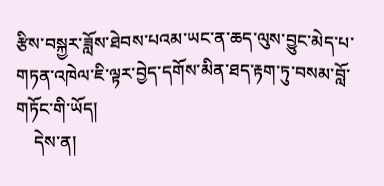རྩིས་བསྐྱར་ཟློས་ཐེབས་པའམ་ཡང་ན་ཆད་ལུས་བྱུང་མེད་པ་གཏན་འཁེལ་ཇི་ལྟར་བྱེད་དགོས་མིན་ཐད་རྟག་ཏུ་བསམ་བློ་གཏོང་གི་ཡོད།
    དེས་ན།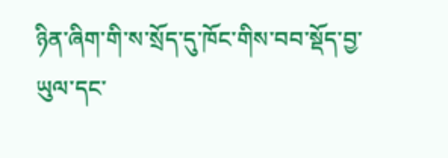ཉིན་ཞིག་གི་ས་སྲོད་དུ་ཁོང་གིས་བབ་སྡོད་བྱ་ཡུལ་དང་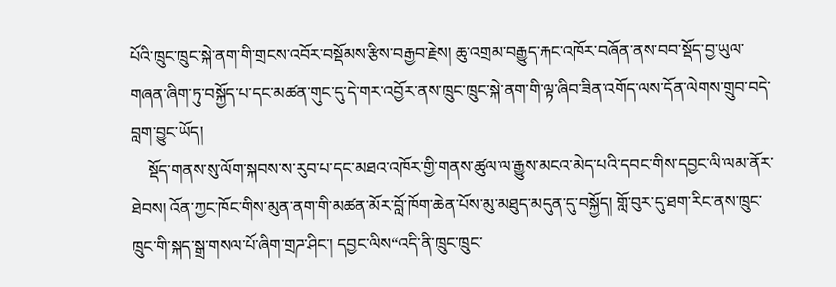པོའི་ཁྲུང་ཁྲུང་སྐེ་ནག་གི་གྲངས་འབོར་བསྡོམས་རྩིས་བརྒྱབ་རྗེས། ཆུ་འགྲམ་བརྒྱུད་རྐང་འཁོར་བཞོན་ནས་བབ་སྡོད་བྱ་ཡུལ་གཞན་ཞིག་ཏུ་བསྐྱོད་པ་དང་མཚན་གུང་དུ་དེ་གར་འབྱོར་ནས་ཁྲུང་ཁྲུང་སྐེ་ནག་གི་ལྟ་ཞིབ་ཟིན་འགོད་ལས་དོན་ལེགས་གྲུབ་བདེ་བླག་བྱུང་ཡོད།
    སྡོད་གནས་སུ་ལོག་སྐབས་ས་རུབ་པ་དང་མཐའ་འཁོར་གྱི་གནས་ཚུལ་ལ་རྒྱུས་མངའ་མེད་པའི་དབང་གིས་དབྱང་ལི་ལམ་ནོར་ཐེབས། འོན་ཀྱང་ཁོང་གིས་མུན་ནག་གི་མཚན་མོར་བློ་ཁོག་ཆེན་པོས་མུ་མཐུད་མདུན་དུ་བསྐྱོད། གློ་བུར་དུ་ཐག་རིང་ནས་ཁྲུང་ཁྲུང་གི་སྐད་སྒྲ་གསལ་པོ་ཞིག་གྲཌ་ཤིང་། དབྱང་ལིས“འདི་ནི་ཁྲུང་ཁྲུང་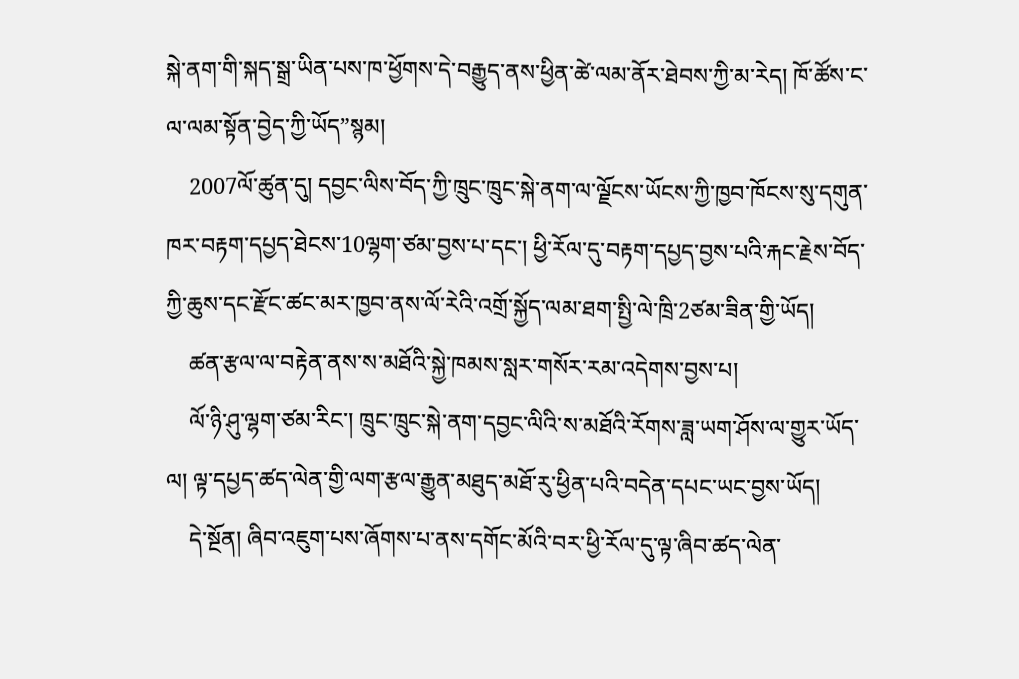སྐེ་ནག་གི་སྐད་སྒྲ་ཡིན་པས་ཁ་ཕྱོགས་དེ་བརྒྱུད་ནས་ཕྱིན་ཚེ་ལམ་ནོར་ཐེབས་ཀྱི་མ་རེད། ཁོ་ཚོས་ང་ལ་ལམ་སྟོན་བྱེད་ཀྱི་ཡོད”སྙམ།
    2007ལོ་ཚུན་དུ། དབྱང་ལིས་བོད་ཀྱི་ཁྲུང་ཁྲུང་སྐེ་ནག་ལ་ལྗོངས་ཡོངས་ཀྱི་ཁྱབ་ཁོངས་སུ་དགུན་ཁར་བརྟག་དཔྱད་ཐེངས་10ལྷག་ཙམ་བྱས་པ་དང་། ཕྱི་རོལ་དུ་བརྟག་དཔྱད་བྱས་པའི་རྐང་རྗེས་བོད་ཀྱི་ཆུས་དང་རྫོང་ཚང་མར་ཁྱབ་ནས་ལོ་རེའི་འགྲོ་སྐྱོད་ལམ་ཐག་སྤྱི་ལེ་ཁྲི་2ཙམ་ཟིན་གྱི་ཡོད།
    ཚན་རྩལ་ལ་བརྟེན་ནས་ས་མཐོའི་སྐྱེ་ཁམས་སླར་གསོར་རམ་འདེགས་བྱས་པ།
    ལོ་ཉི་ཤུ་ལྷག་ཙམ་རིང་། ཁྲུང་ཁྲུང་སྐེ་ནག་དབྱང་ལིའི་ས་མཐོའི་རོགས་ཟླ་ཡག་ཤོས་ལ་གྱུར་ཡོད་ལ། ལྟ་དཔྱད་ཚད་ལེན་གྱི་ལག་རྩལ་རྒྱུན་མཐུད་མཐོ་རུ་ཕྱིན་པའི་བདེན་དཔང་ཡང་བྱས་ཡོད།
    དེ་སྔོན། ཞིབ་འཇུག་པས་ཞོགས་པ་ནས་དགོང་མོའི་བར་ཕྱི་རོལ་དུ་ལྟ་ཞིབ་ཚད་ལེན་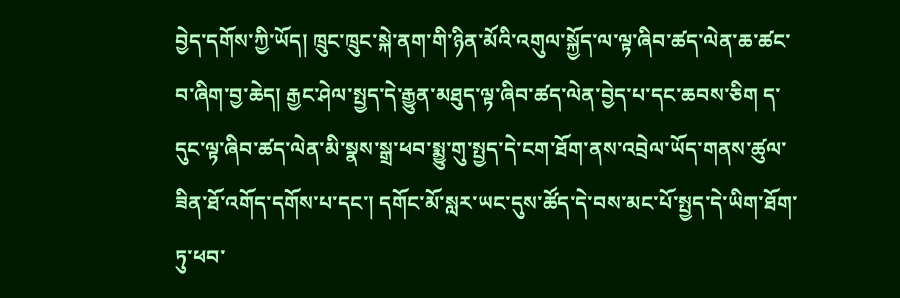བྱེད་དགོས་ཀྱི་ཡོད། ཁྲུང་ཁྲུང་སྐེ་ནག་གི་ཉིན་མོའི་འགུལ་སྐྱོད་ལ་ལྟ་ཞིབ་ཚད་ལེན་ཆ་ཚང་བ་ཞིག་བྱ་ཆེད། རྒྱང་ཤེལ་སྤྱད་དེ་རྒྱུན་མཐུད་ལྟ་ཞིབ་ཚད་ལེན་བྱེད་པ་དང་ཆབས་ཅིག ད་དུང་ལྟ་ཞིབ་ཚད་ལེན་མི་སྣས་སྒྲ་ཕབ་སྨྱུ་གུ་སྤྱད་དེ་ངག་ཐོག་ནས་འབྲེལ་ཡོད་གནས་ཚུལ་ཟིན་ཐོ་འགོད་དགོས་པ་དང་། དགོང་མོ་སླར་ཡང་དུས་ཚོད་དེ་བས་མང་པོ་སྤྱད་དེ་ཡིག་ཐོག་ཏུ་ཕབ་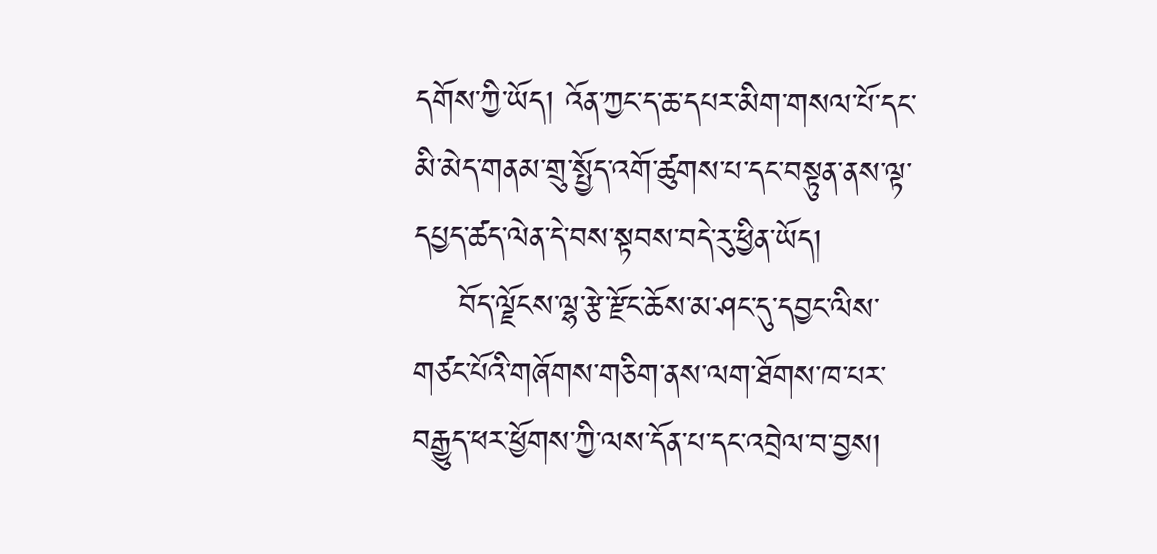དགོས་ཀྱི་ཡོད། འོན་ཀྱང་ད་ཆ་དཔར་མིག་གསལ་པོ་དང་མི་མེད་གནམ་གྲུ་སྤྱོད་འགོ་ཚུགས་པ་དང་བསྟུན་ནས་ལྟ་དཔྱད་ཚད་ལེན་དེ་བས་སྟབས་བདེ་རུ་ཕྱིན་ཡོད།
    བོད་ལྗོངས་ལྷ་རྩེ་རྫོང་ཆོས་མ་ཤང་དུ་དབྱང་ལིས་གཙང་པོའི་གཞོགས་གཅིག་ནས་ལག་ཐོགས་ཁ་པར་བརྒྱུད་ཕར་ཕྱོགས་ཀྱི་ལས་དོན་པ་དང་འབྲེལ་བ་བྱས།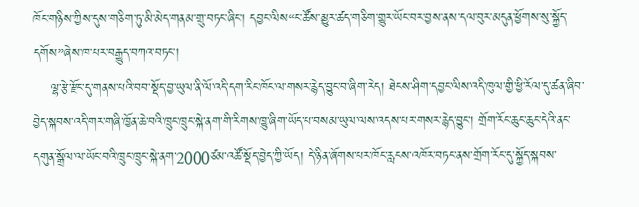ཁོང་གཉིས་ཀྱིས་དུས་གཅིག་ཏུ་མི་མེད་གནམ་གྲུ་བཏང་ཞིང་། དབྱང་ལིས“ང་ཚོས་མྱུར་ཚད་གཅིག་གྱུར་ཡོང་བར་བྱས་ནས་དལ་བུར་མདུན་ཕྱོགས་སུ་སྐྱོད་དགོས”ཞེས་ཁ་པར་བརྒྱུད་བཀའ་བཏང་།
    ལྷ་རྩེ་རྫོང་དུ་གནས་པའི་བབ་སྡོད་བྱ་ཡུལ་ནི་ལོ་འདི་དག་རིང་ཁོང་ལ་གསར་རྙེད་བྱུང་བ་ཞིག་རེད། ཐེངས་ཤིག་དབྱང་ལིས་འདི་ཁུལ་གྱི་ཕྱི་རོལ་དུ་ཚན་ཞིབ་བྱེད་སྐབས་འདི་གར་གཞི་ཁྱོན་ཆེ་བའི་ཁྲུང་ཁྲུང་སྐེ་ནག་གི་རིགས་ཁྱུ་ཞིག་ཡོད་པ་བསམ་ཡུལ་ལས་འདས་པར་གསར་རྙེད་བྱུང་། གྲོག་རོང་ཆུང་ཆུང་དེའི་ནང་དགུན་སྒྲོལ་ལ་ཡོང་བའི་ཁྲུང་ཁྲུང་སྐེ་ནག་2000ཙམ་འཚོ་སྡོད་བྱེད་ཀྱི་ཡོད། དེ་ཉིན་ཞོགས་པར་ཁོང་རླངས་འཁོར་བཏང་ནས་གྲོག་རོང་དུ་སྐྱོད་སྐབས་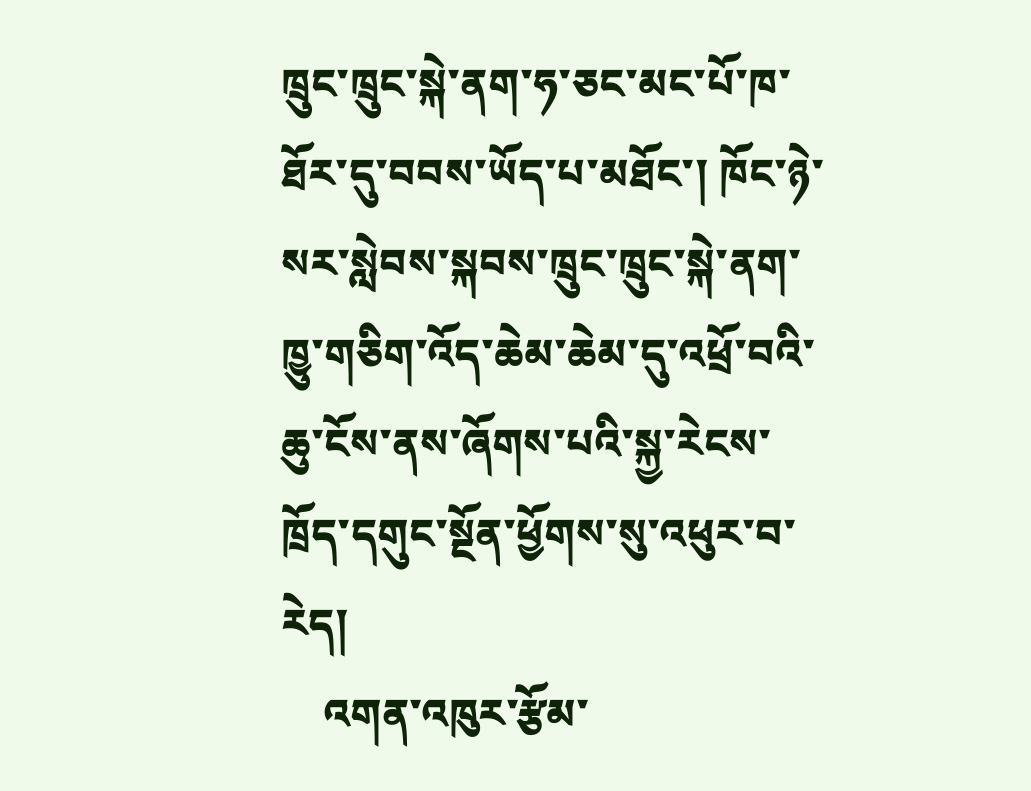ཁྲུང་ཁྲུང་སྐེ་ནག་ཧ་ཅང་མང་པོ་ཁ་ཐོར་དུ་བབས་ཡོད་པ་མཐོང་། ཁོང་ཉེ་སར་སླེབས་སྐབས་ཁྲུང་ཁྲུང་སྐེ་ནག་ཁྱུ་གཅིག་འོད་ཆེམ་ཆེམ་དུ་འཕྲོ་བའི་ཆུ་ངོས་ནས་ཞོགས་པའི་སྐྱ་རེངས་ཁྲོད་དགུང་སྔོན་ཕྱོགས་སུ་འཕུར་བ་རེད།
    འགན་འཁུར་རྩོམ་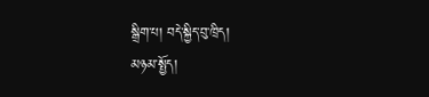སྒྲིག་པ། བདེ་སྐྱིད་བུ་ཁྲིད།
མཉམ་སྤྱོད།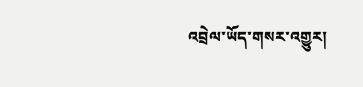འབྲེལ་ཡོད་གསར་འགྱུར།